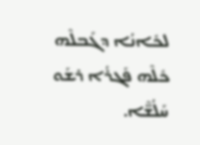ܠܟܺܐܢܳܐ ܕܓܰܒܠܶܗ ܟܽܠܶܗ ܦܰܓܪܳܐ ܪܫܰܘ ܚܰܠܳܫ̈ܶܐ.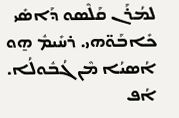ܠܡܳܪܰܢ ܩܰܠܶܣܘ ܕܰܐܣܺܝ ܟܺܐܒܰܘ̈ܗܝ. ܪܚܺܝܡܽ ܗ̱ܘ ܐܳܣܝܳܐ ܡܶܢ ܓܳܒܽܘܠܳܐ. ܐܳܦ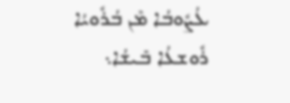ܥܳܨܽܘܒܳܐ ܡܶܢ ܒܳܪܽܘܝܳܐ ܪܽܘܫܥܳܐ ܒܺܝܫܳܐ܆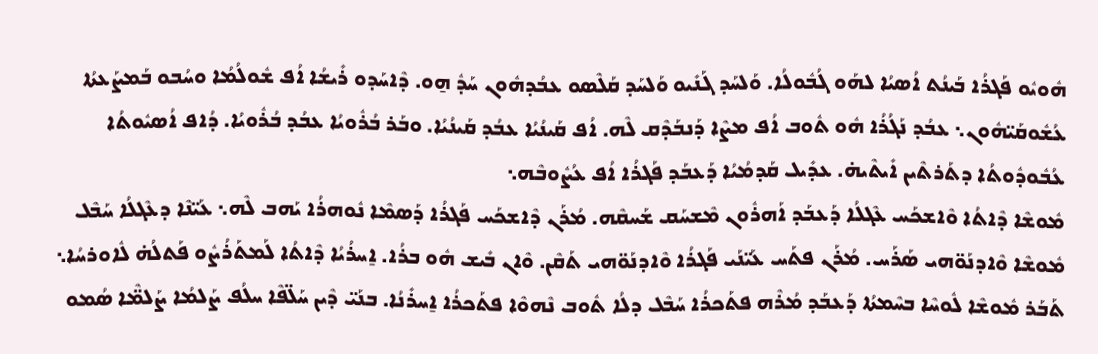ܗܽܘܝܽܘ ܦܰܓܪܳܐ ܒܰܝܢܳܬ ܐܳܣܝܳܐ ܠܗܰܘ ܓܳܒܽܘܠܳܐ. ܘܰܠܚܰܕ ܓܰܢܺܝܘ ܘܰܠܚܰܕ ܩܰܠܶܣܘ ܥܒܳܕܗܽܘܢ ܚܰܕܽ ܗ̱ܘ. ܕܶܐܚܰܕܘ ܪܺܝܫܳܐ ܐܳܦ ܫܽܘܠܳܡܳܐ ܘܚܳܒܘ ܒܰܡܨܰܥܬܳܐ ܥܳܫܽܘܩܰܝ̈ܗܽܘܢ܆ ܥܒܳܕ ܢܰܓܳܪܳܐ ܗܽܘ ܬܽܘܒ ܐܳܦ ܡܨܶܐ ܕܰܢܒܰܕܶܩ ܠܶܗ. ܐܳܦ ܩܰܝܢܳܝܳܐ ܥܒܳܕ ܩܰܝܢܳܝܳܐ. ܘܒܰܪ ܒܳܪܽܘܝܳܐ ܥܒܳܕ ܒܳܪܽܘܝܳܐ. ܕܳܐܦ ܐܳܣܝܽܘܬܳܐ ܥܳܒܽܘܕܽܘܬܳܐ ܕܬܰܪܬܶܝܢ ܐܺܝܬܶܝܗ̇. ܥܕܺܝܠ ܩܰܕܡܳܝܳܐ ܕܰܥܒܰܕ ܦܰܓܪܳܐ ܐܳܦ ܥܳܨܽܘܒܶܗ܆
ܡܽܘܫܶܐ ܕܶܐܬܳܐ ܘܶܐܫܟܰܚ ܥܶܓܠܳܐ ܕܰܥܒܰܕ ܐܰܗܪܽܘܢ ܡܶܫܚܰܩ ܫܰܚܩܶܗ. ܡܳܪܰܢ ܕܶܐܫܟܰܚ ܦܰܓܪܳܐ ܕܰܣܡܶܐ ܢܽܘܗܪܳܐ ܝܰܗܒ ܠܶܗ܆ ܥܰܝ̈ܢܶܐ ܕܥܶܓܠܳܐ ܚܰܒܶܠ ܡܽܘܫܶܐ ܘܶܐܕܢܰܘ̈ܗܝ ܣܰܪܰܚ. ܡܳܪܰܢ ܦܬܰܚ ܥܰܝ̈ܢܰܝ ܦܰܓܪܳܐ ܘܶܐܕܢܰܘ̈ܗܝ ܬܰܩܶܢ. ܘܶܐܢ ܒܺܝܫ ܗܽܘ ܒܪܳܐ. ܐ̱ܚܪܳܝܳܐ ܕܶܐܬܳܐ ܠܰܡܬܰܪܳܨܽܘ ܦܰܬܠܳܗ̇ ܠܽܐܘܪܚܳܐ܆ ܬܰܒܰܪ ܡܽܘܫܶܐ ܠܽܘܚܶܐ ܒܚܶܡܬܳܐ ܕܰܥܒܰܕ ܡܳܪܶܗ ܦܬܰܟܪܳܐ ܚܰܒܶܠ ܕܠܳܐ ܬܽܘܒ ܢܶܗܘܶܐ ܦܬܰܟܪܳܐ ܐ̱ܚܪܺܢܳܐ. ܒܢܰܝ̈ ܕܶܝܢ ܚܰܠ̈ܦܶܐ ܚܠܳܦ ܨܰܠܡܳܐ ܨܰܠܡ̈ܶܐ ܣܳܡܘ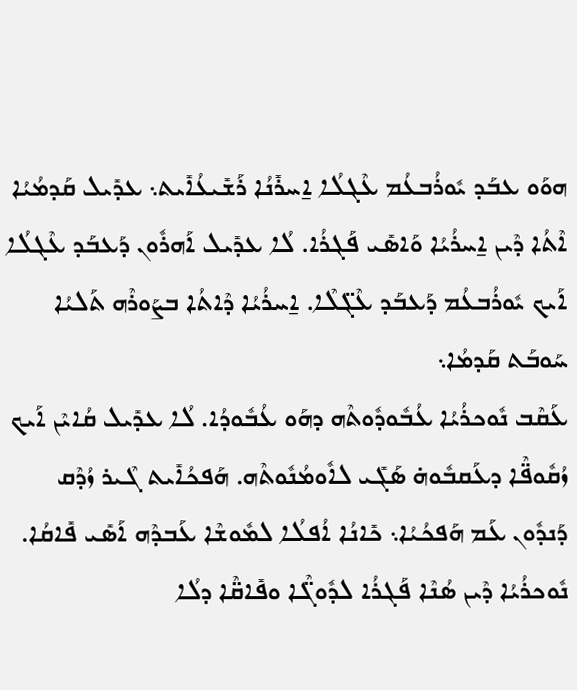ܗܘܰܘ ܥܒܰܕ ܝܽܘܪܳܒܥܳܡ ܥܶܓܠܳܐ ܐ̱ܚܪܺܢܳܐ ܪܰܫܺܝܥܳܐܺܝܬ܆ ܥܕܺܝܠ ܩܰܕܡܳܝܳܐ ܐܶܬܳܐ ܕܶܝܢ ܐ̱ܚܪܳܝܳܐ ܘܰܐܣܺܝ ܦܰܓܪܳܐ. ܠܳܐ ܥܕܺܝܠ ܐܰܗܪܽܘܢ ܕܰܥܒܰܕ ܥܶܓܠܳܐ ܐܰܝܟ ܝܽܘܪܳܒܥܳܡ ܕܰܥܒܰܕ ܥܶܓ̈ܠܶܐ. ܐ̱ܚܪܳܝܳܐ ܕܶܐܬܳܐ ܒܨܰܘܪܶܗ ܬܰܠܝܳܐ ܚܰܘܒܰܬ ܩܰܕܡܳܐ܆
ܥܰܩܶܒ ܢܽܘܟܪܳܝܳܐ ܥܳܒܽܘܕܽܘܬܶܗ ܕܗܰܘ ܥܳܒܽܘܕܳܐ. ܠܳܐ ܥܕܺܝܠ ܩܳܐܝܶܢ ܐܰܝܟ ܙܳܩܽܘܦ̈ܶܐ ܕܥܰܩܒܽܘܗ̇ ܣܰܓܺܝ ܠܐܽܘܡܳܢܽܘܬܶܗ. ܗܰܦܟܳܐܺܝܬ ܓܶܝܪ ܙܳܕܶܩ ܕܰܢܕܽܘܢ ܥܰܡ ܗܰܦܟܳܝܳܐ܆ ܟܺܐܢܳܐ ܐܳܦܠܳܐ ܠܡܽܘܫܶܐ ܥܰܒܕܶܗ ܐܰܣܺܝ ܦܺܐܩܳܐ. ܢܽܘܟܪܳܝܳܐ ܕܶܝܢ ܣܳܢܶܐ ܦܰܓܪܳܐ ܠܕܽܘܓ̈ܶܐ ܘܦܺܐܩ̈ܶܐ ܕܠܳܐ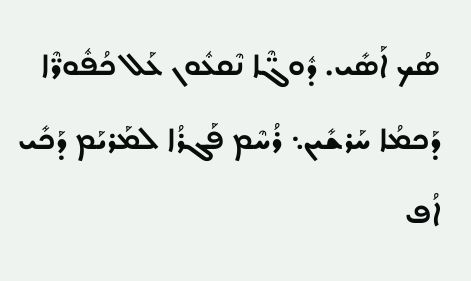ܣܳܟ ܐܰܣܺܝ. ܕܽܘܓ̈ܶܐ ܢܶܩܥܽܘܢ ܥܰܠ ܟܳܦܽܘܪ̈ܶܐ ܕܰܟܡܳܐ ܚܰܪܫܺܝܢ܆ ܪܳܚܶܡ ܦܰܓܪܳܐ ܠܡܰܪܝܰܡ ܕܰܟܺܝ ܐܳܦ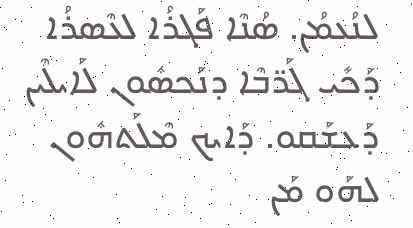ܠܢܳܥܡܳܢ. ܣܳܢܶܐ ܦܰܓܪܳܐ ܠܥܶܣܪܳܐ ܕܰܟܺܝ ܓܰܪ̈ܒܶܐ ܕܢܰܟܣܽܘܢ ܠܰܐܝܠܶܝܢ ܕܰܥܫܰܩܘ. ܕܰܐܝܟ ܡܶܠܰܬܗܽܘܢ ܠܗܰܘ ܡܰܢ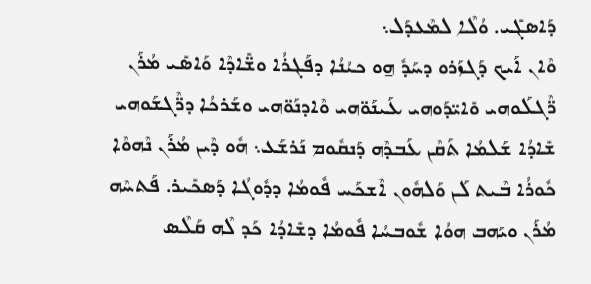ܕܰܐܣܓܺܝ. ܘܳܠܶܐ ܠܡܶܥܕܰܠ܆
ܘܶܐܢ ܐܰܝܟ ܕܰܓܙܰܪܘ ܕܚܰܕܽ ܗ̱ܘ ܟܝܳܢܳܐ ܕܦܰܓܪܳܐ ܘܫ̈ܺܐܕܶܐ ܘܰܐܣܺܝ ܡܳܪܰܢ ܪ̈ܶܓܠܰܘܗܝ ܘܺܐܝ̈ܕܰܘܗܝ ܥܰܝܢܰܘ̈ܗܝ ܘܶܐܕܢܰܘ̈ܗܝ ܘܫܰܪܟܳܐ ܕܪ̈ܶܓܫܰܘܗܝ ܫܺܐܕܳܐ ܫܰܠܡܳܐ ܬܰܩܶܢ ܥܰܒܕܶܗ ܕܰܢܩܽܘܡ ܢܰܪܫܰܥ܆ ܗܽܘ ܕܶܝܢ ܡܳܪܰܢ ܢܶܗܘܶܐ ܟܽܘܪܳܐ ܒܶܝܬ ܠܰܢ ܘܰܠܗܽܘܢ ܐܶܫܟܰܚ ܦܽܘܡܳܐ ܕܕܽܘܓܳܐ ܕܰܣܟܺܝܪ. ܦܰܬܚܶܗ ܡܳܪܰܢ ܘܝܰܗܒ ܗܘܳܐ ܫܽܘܒܚܳܐ ܦܽܘܡܳܐ ܕܫܺܐܕܳܐ ܟܰܕ ܠܶܗ ܩܰܠܶܣ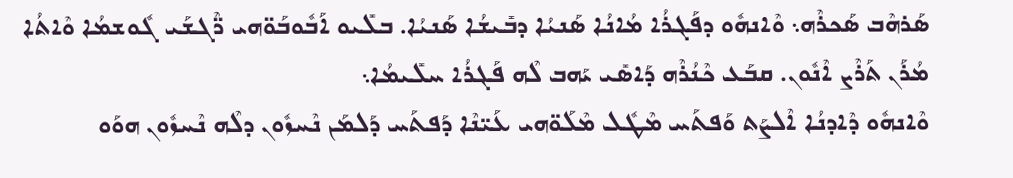ܣܰܪܗܶܒ ܣܰܟܪܶܗ܆ ܘܶܐܢܗܽܘ ܕܦܰܓܪܳܐ ܡܳܐܢܳܐ ܣܰܢܝܳܐ ܕܒܺܝܫܳܐ ܣܰܢܝܳܐ. ܒܠܺܝܘ ܐܰܒܽܘܒܰܘ̈ܗܝ ܪ̈ܶܓܫܰܝ ܓܽܘܫܡܳܐ ܘܶܐܬܳܐ ܡܳܪܰܢ ܬܰܪܶܨ ܐܶܢܽܘܢ. ܩܒܰܥ ܟܶܢܳܪܶܗ ܕܰܐܣܺܝ ܝܰܗܒ ܠܶܗ ܦܰܓܪܳܐ ܚܠܺܝܡܳܐ܆
ܘܶܐܢܗܽܘ ܕܶܐܕܢܳܐ ܐܶܠܨܰܬ ܘܰܦܬܰܚ ܡܶܛܽܠ ܡܶܠܰܘ̈ܗܝ ܥܰܝ̈ܢܶܐ ܕܰܦܬܰܚ ܕܰܠܡܰܢ ܢܶܚܙܽܘܢ ܕܠܶܗ ܢܶܚܙܽܘܢ ܗܘܰܘ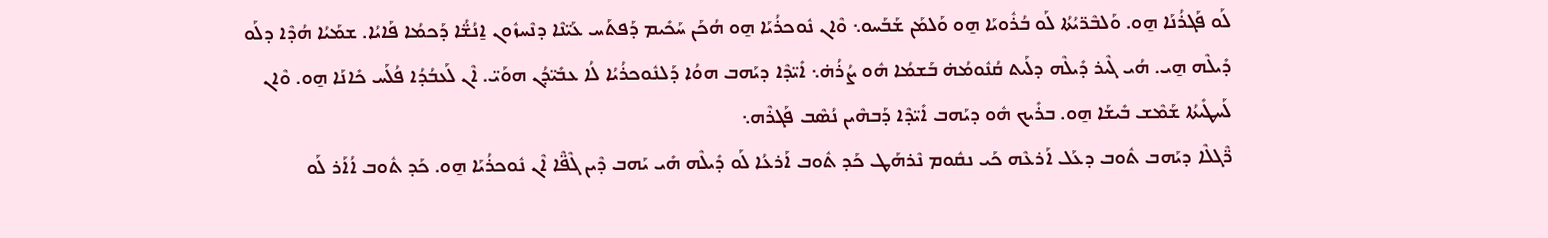ܠܰܘ ܦܰܓܪܳܢܰܐ ܗ̱ܘ. ܘܰܠܒܶܪ̈ܝܳܬܳܐ ܠܰܘ ܒܳܪܽܘܝܰܐ ܗ̱ܘ ܘܰܠܡܰܢ ܫܰܒܰܚܘ܆ ܘܶܐܢ ܢܽܘܟܪܳܝܰܐ ܗ̱ܘ ܗܳܟܰܢ ܚܰܟܺܝܡ ܕܰܦܬܰܚ ܥܰܝ̈ܢܶܐ ܕܢܶܚܙܽܘܢ ܐ̱ܢܳܫ̈ܳܐ ܕܰܟܡܳܐ ܦܰܐܝܳܐ. ܫܡܰܝܳܐ ܗܳܕܶܐ ܕܠܰܘ ܕܺܝܠܶܗ ܗ̱ܝ. ܗܳܝ ܓܶܝܪ ܕܺܝܠܶܗ ܕܠܰܝܬ ܩܳܢܽܘܡܳܗ̇ ܒܰܫܡܳܐ ܗܽܘ ܨܳܪܳܗ̇܆ ܐܺܝ̈ܕܶܐ ܕܝܰܗܒ ܗܘܳܐ ܕܰܠܢܽܘܟܪܳܝܳܐ ܠܳܐ ܥܒܺܝ̈ܕܳܢ ܗܘܰܝ̈. ܐܶܢ ܠܰܥܒܳܕܳܐ ܦܳܠܰܚ ܟܺܐܢܰܐ ܗ̱ܘ. ܘܶܐܢ ܠܰܚܛܺܝܬܳܐ ܫܰܡܶܫ ܒܺܝܫܰܐ ܗ̱ܘ. ܒܪܺܝܟ ܗܽܘ ܕܝܰܗܒ ܐܺܝ̈ܕܶܐ ܕܰܒܗܶܝܢ ܢܳܣܶܒ ܦܰܓܪܶܗ܆
ܪ̈ܶܓܠܶܐ ܕܝܰܗܒ ܬܽܘܒ ܕܥܰܠ ܐܰܪܥܶܗ ܟܰܝ ܢܩܽܘܡ ܢܶܪܗܰܛ ܟܰܕ ܬܽܘܒ ܐܰܪܥܳܐ ܠܰܘ ܕܺܝܠܶܗ ܗܺܝ ܝܰܗܒ ܕܶܝܢ ܓܶܦ̈ܶܐ ܐܶܢ ܢܽܘܟܪܳܝܰܐ ܗ̱ܘ. ܟܰܕ ܬܽܘܒ ܐܳܐܰܪ ܠܰܘ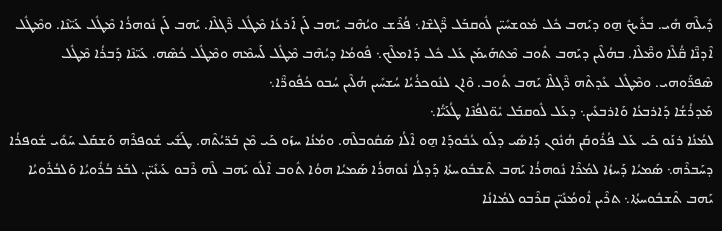ܕܺܝܠܶܗ ܗܺܝ. ܒܪܺܝܟܽ ܗ̱ܘ ܕܝܰܗܒ ܟܽܠ ܡܽܘܫܚܺܝ̈ܢ ܠܽܘܩܒܰܠ ܪ̈ܶܓܫܶܐ܆ ܦܳܪܶܫ ܘܝܳܗܶܒ ܝܰܗܒ ܠܰܢ ܐܰܪܥܳܐ ܡܶܛܽܠ ܪ̈ܶܓܠܶܐ. ܝܰܗܒ ܠܰܢ ܢܽܘܗܪܳܐ ܡܶܛܽܠ ܥܰܝ̈ܢܶܐ. ܘܡܶܛܽܠ ܐܶܕܢ̈ܶܐ ܩ̈ܳܠܶܐ ܘܡ̈ܶܠܶܐ. ܒܗܳܠܶܝܢ ܕܝܰܗܒ ܬܽܘܒ ܡܶܬܗܰܝܡܰܢ ܥܰܠ ܟܽܠ ܕܰܐܡܠܶܟ܆ ܦܽܘܡܳܐ ܕܝܳܗܶܒ ܡܶܛܽܠ ܠܰܚܡܶܗ ܘܡܶܛܽܠ ܟܳܣܶܗ. ܥܰܝ̈ܢܶܐ ܕܰܒܪܳܐ ܡܶܛܽܠ ܣܶܦܪ̈ܰܘܗܝ. ܘܡܶܛܽܠ ܥܺܕܬܶܗ ܪ̈ܶܓܠܶܐ ܝܰܗܒ ܬܽܘܒ. ܘܶܐܢ ܠܢܽܘܟܪܳܝܳܐ ܚܳܫܚܺܝܢ ܗܳܠܶܝܢ ܚܳܒܘ ܟܳܦܽܘܪ̈ܶܐ܆
ܡܰܕܪܳܫܳܐ ܕܰܐܪܒܥܳܐ ܘܰܐܪܒܥܺܝܢ܆ ܕܥܰܠ ܠܽܘܩܒܰܠ ܝܽܘ̈ܠܦܳܢܶܐ ܛܳܥܰܝ̈ܳܐ܆
ܠܡܳܢܳܐ ܪܢܰܘ ܟܰܝ ܥܰܠ ܦܳܪܽܘܩܰܢ ܗܳܢܽܘܢ ܕܰܐܣܺܝ ܕܠܰܘ ܥܳܒܽܘܕܰܐ ܗ̱ܘ ܐܶܠܳܐ ܣܰܩܽܘܒܠܶܗ. ܘܡܳܢܳܐ ܚܙܰܘ ܟܰܝ ܡܶܢ ܒܰܪ̈ܝܳܬܶܗ. ܛܰܫܺܝ ܫܽܘܦܪܶܗ ܘܰܫܩܰܠ ܚܰܘܺܝ ܫܽܘܦܪܳܐ ܕܚܰܒܪܶܗ܆ ܣܰܡܝܳܐ ܕܰܚܙܳܐ ܠܡܳܪܶܐ ܢܽܘܗܪܳܐ ܝܰܗܒ ܬܶܫܒܽܘܚܬܳܐ ܕܰܕܠܳܐ ܢܽܘܗܪܳܐ ܣܰܡܝܳܐ ܗܘܳܐ ܬܽܘܒ ܐܶܠܽܘ ܝܰܗܒ ܠܶܗ ܪܶܒܘ ܥܰܝܢܺܝ̈ܢ. ܠܒܰܪ ܒܳܪܽܘܝܳܐ ܘܰܠܒܳܪܽܘܝܳܐ ܝܰܗܒ ܬܶܫܒܽܘܚܬܳܐ܆ ܬܪܶܝܢ ܐܽܘܡܳܢܺܝ̈ܢ ܩܪܶܒܘ ܠܡܳܐܢܳܐ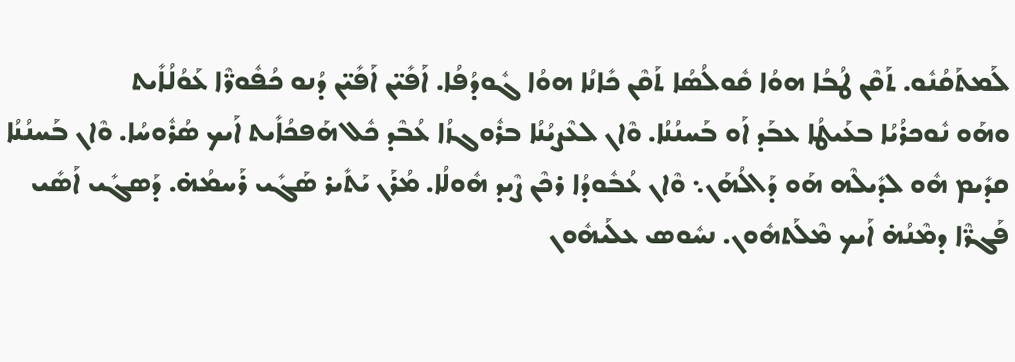ܠܰܡܬܰܩܳܢܽܘ. ܬܰܩܶܢ ܛܳܒܳܐ ܗܘܳܐ ܩܽܘܠܳܣܳܐ ܬܰܩܶܢ ܟܺܐܢܳܐ ܗܘܳܐ ܓܽܘܕܳܦܳܐ. ܐܰܦܺܝ̈ܢ ܐܰܦܺܝ̈ܢ ܕܳܢܘ ܟܳܦܽܘܪ̈ܶܐ ܥܰܘܳܠܳܐܺܝܬ
ܘܗܰܘ ܢܽܘܟܪܳܝܳܐ ܒܥܰܝܛܳܐ ܥܒܰܕ ܐܰܘ ܒܰܚܢܳܢܳܐ. ܘܶܐܢ ܠܥܶܨܝܳܢܳܐ ܒܪܽܘܓܙܳܐ ܥܳܒܶܕ ܟܽܠ ܗܰܦܟܳܐܺܝܬ ܐܰܝܟ ܣܳܪܽܘܚܳܐ. ܘܶܐܢ ܒܰܚܢܳܢܳܐ ܩܕܺܝܡ ܗܽܘ ܠܕܺܝܠܶܗ ܗܰܘ ܕܰܐܠܳܗܰܢ܆ ܘܶܐܢ ܥܳܒܽܘܕܳܐ ܪܟܶܢ ܨܶܝܕ ܗܽܘܠܳܐ. ܡܳܪܰܢ ܝܰܬܺܝܪ ܣܰܓܺܝ ܪܰܚܡܳܗ̇. ܕܰܣܓܺܝ ܐܰܣܺܝ ܦܰܓܪ̈ܶܐ ܕܡܶܢܳܗ̇ ܐܰܝܟ ܡܶܠܰܬܗܽܘܢ. ܢܚܽܘܣ ܥܠܰܝܗܽܘܢ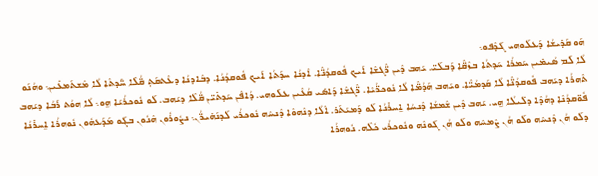ܗܰܘ ܩܰܕܺܝܫܳܐ ܕܰܥܠܰܘܗܝ ܓܰܕܶܦܘ܆
ܠܳܐ ܠܰܡ ܣܳܝܡܺܝܢ ܚܰܡܪܳܐ ܚܰܕܬܳܐ ܒܙܶܩ̈ܶܐ ܕܰܒܠܰܝ̈. ܝܰܗܒ ܕܶܝܢ ܪ̈ܶܓܫܶܐ ܐܰܝܟ ܦܽܘܩܕܳܢ̈ܶܐ. ܐܶܕܢܳܐ ܚܕܰܬܳܐ ܐܰܝܟ ܦܽܘܩܕܳܢܳܐ. ܕܒܶܐܕܢܳܐ ܕܥܶܬܩܰܬ݂ ܩ̈ܳܠܶܐ ܚ̈ܰܕܬܶܐ ܠܳܐ ܡܶܫܬܰܡܥܺܝܢ܆ ܘܗܳܢܰܘ ܬܶܗܪܳܐ ܕܝܰܗܒ ܦܽܘܩܕܳܢ̈ܶܐ ܠܳܐ ܩܰܕܡܳܝ̈ܶܐ. ܘܝܰܗܒ ܗܰܕܳܡ̈ܶܐ ܠܳܐ ܢܽܘܟܪ̈ܳܝܶܐ. ܪ̈ܶܓܫܶܐ ܕܰܐܣܺܝ ܩܳܥܶܝܢ ܥܠܰܘܗܝ. ܕܳܐܦܶܢ ܚܰܕܬܺܝ̈ܢ ܩ̈ܳܠܶܐ ܕܝܰܗܒ. ܠܰܘ ܢܽܘܟܪܳܝܰܐ ܗ̱ܘ܆ ܠܳܐ ܗܘܳܬ ܪܰܒܳܐ ܕܝܰܗܒ ܦܽܘ̈ܩܕܳܢܶܐ ܕܗܳܕܶܐ ܕܠܺܝܠܳܐ ܗ̱ܝ. ܝܰܗܒ ܕܶܝܢ ܫܶܡܫܳܐ ܕܶܢܚܳܐ ܐ̱ܚܪܺܢܳܐ ܠܰܘ ܕܰܡܝܰܬܰܪ. ܐܶܠܳܐ ܕܢܶܗܘܶܐ ܕܶܢܚܶܗ ܢܽܘܟܪܳܝ ܠܰܕܢܰܗܺܝܪ̈ܳܢ܆ ܢܨܽܘܪܽܘܢ ܗܶܢܽܘܢ ܒܓܰܘ ܡܰܕܰܥܗܽܘܢ ܢܽܘܗܪܳܐ ܐ̱ܚܪܺܢܳܐ ܕܠܰܘ ܗܳܢ ܕܶܢܚܶܗ ܘܠܰܘ ܗܳܢ ܨܶܡܚܶܗ ܘܠܰܘ ܗܳܢ ܓܰܘܢܶܗ ܘܢܽܘܟܪܳܝ ܟܽܠܶܗ. ܢܽܘܗܪܳܐ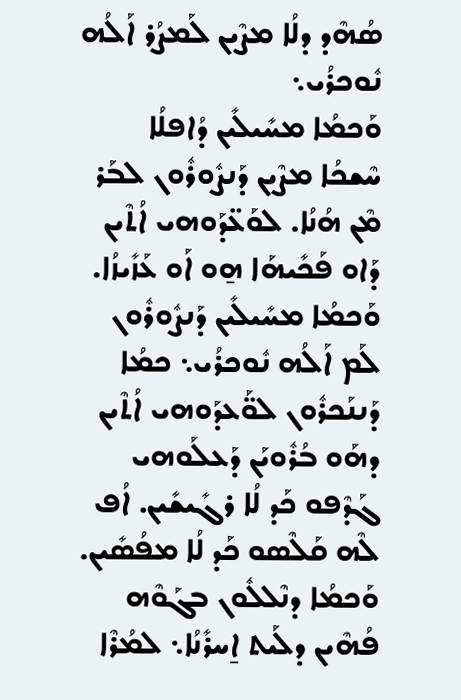ܣܳܗܶܕ ܕܠܳܐ ܡܨܶܝܢ ܠܰܡܨܳܪ ܐܰܠܳܗ ܢܽܘܟܪܳܝ܆
ܘܰܟܡܳܐ ܡܚܺܝܠܺܝܢ ܕܳܐܦܠܳܐ ܚܶܫܟܳܐ ܡܨܶܝܢ ܕܰܢܨܽܘܪܽܘܢ ܠܒܰܪ ܡܶܢ ܗܳܢܳܐ. ܠܘܰܥ̈ܕܰܘܗܝ ܐܳܬܶܝܢ ܕܰܐܘ ܦܰܟܺܝܗܰܐ ܗ̱ܘ ܐܰܘ ܥܰܙܺܝܙܳܐ. ܘܰܟܡܳܐ ܡܚܺܝܠܺܝܢ ܕܰܢܨܽܘܪܽܘܢ ܠܰܡ ܐܰܠܳܗ ܢܽܘܟܪܳܝ܆ ܟܡܳܐ ܕܰܢܢܰܟܪܽܘܢ ܠܘ̈ܰܥܕܰܘܗܝ ܐܳܬܶܝܢ ܕܗܰܘ ܒܳܪܽܘܝܰܢ ܕܰܥܠܰܘܗܝ ܓܰܕܶܦܘ ܟܰܕ ܠܳܐ ܪܓܺܝܫܺܝܢ. ܐܳܦ ܠܶܗ ܩܰܠܶܣܘ ܟܰܕ ܠܳܐ ܡܦܳܣܺܝܢ. ܘܰܟܡܳܐ ܕܢܶܠܠܽܘܢ ܒܓܰܘܶܗ ܦܳܗܶܝܢ ܕܠܰܝܬ ܐ̱ܚܪܺܢܳܐ܆ ܠܡܳܪܶܐ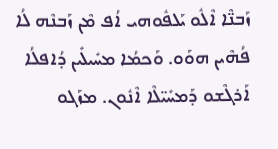ܙܰܒܢ̈ܶܐ ܐܶܠܽܘ ܝܰܠܦܽܘܗܝ ܐܳܦ ܡܶܢ ܙܰܒܢܶܗ ܠܳܐ ܦܳܗܶܝܢ ܗܘܰܘ. ܘܰܟܡܳܐ ܡܚܺܝܠܺܝܢ ܕܳܐܦܠܳܐ ܐܰܪܓܶܫܘ ܕܰܡܚܺܝ̈ܠܶܐ ܐܶܢܽܘܢ. ܡܙܰܓܘ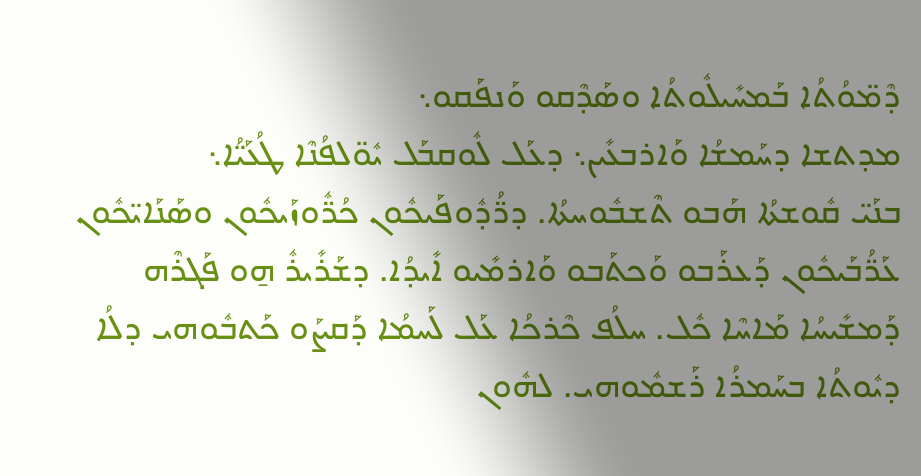ܕܶܡ̈ܘܳܬܳܐ ܒܰܡܚܺܝܠܽܘܬܳܐ ܘܣܰܕܶܩܘ ܘܰܢܦܰܩܘ܆
ܡܕܬܫܐ ܕܚܰܡܫܳܐ ܘܰܐܪܒܥܺܝܢ܆ ܕܥܰܠ ܠܽܘܩܒܰܠ ܝܽܘ̈ܠܦܳܢܶܐ ܛܳܥܰܝ̈ܳܐ܆
ܒܢܰܝ̈ ܩܽܘܫܬܳܐ ܗܰܒܘ ܬܶܫܒܽܘܚܬܳܐ. ܕܪ̈ܳܕܽܘܦܰܝܟܽܘܢ ܟܳܪ̈ܽܘܙܰܝܟܽܘܢ ܘܣܰܢܰܐܝ̈ܟܽܘܢ ܥܰܪ̈ܳܒܰܝܟܽܘܢ ܕܰܥܪܰܒܘ ܘܰܟܬܰܒܘ ܘܰܐܪܡܺܝܘ ܐܺܝܕܳܐ. ܕܫܰܪܺܝܪܽ ܗ̱ܘ ܦܰܓܪܶܗ ܕܰܡܫܺܝܚܳܐ ܡܰܐܚܶܐ ܟܽܠ. ܚܠܳܦ ܟܶܪܟܳܐ ܥܰܠ ܠܰܚܡܳܐ ܕܰܩܨܰܘ ܟܰܬܒܽܘܗܝ ܕܠܳܐ ܕܝܽܘܬܳܐ ܒܚܰܡܪܳܐ ܪܰܫܡܽܘܗܝ. ܠܗܽܘܢ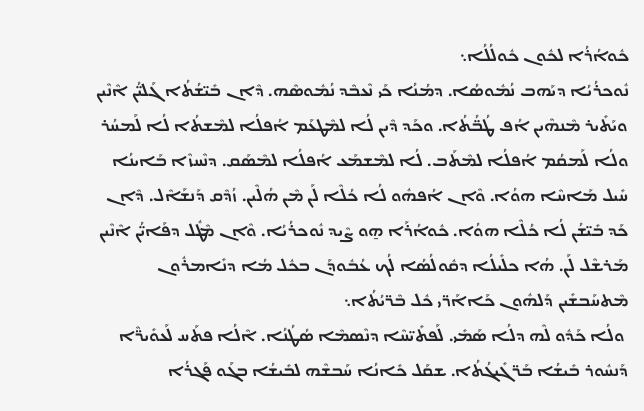ܟܽܘܐܳܪܳܐ ܠܟܽܘܢ ܟܽܘܠܳܠܳܐ܆
ܢܽܘܟܪܳܝܳܐ ܕܝܰܗܒ ܢܳܡܽܘܣܳܐ. ܕܡܳܢܳܐ ܟܰܝ ܢܶܥܒܶܕ ܢܳܡܽܘܣܶܗ. ܕܶܐܢ ܒܺܝ̈ܫܳܬܳܐ ܓܰܠܝ̈ܳܢ ܐܶܢܶܝܢ ܘܝܰܬܺܝܪ ܡܶܢܗܶܝܢ ܐܳܦ ܛܳܒ̈ܳܬܳܐ. ܘܟܰܕ ܕܶܝܢ ܠܳܐ ܠܡܶܛܥܰܡ ܐܳܦܠܳܐ ܠܡܶܫܬܳܐ ܠܳܐ ܠܰܡܚܳܪ ܘܠܳܐ ܠܰܡܩܳܡ ܐܳܦܠܳܐ ܠܡܶܬܰܒ. ܠܳܐ ܠܡܶܫܡܰܥ ܐܳܦܠܳܐ ܠܡܶܣܰܩ. ܕܢܶܚܙܶܐ ܒܰܐܝܢܳܐ ܚܺܝܠ ܡܰܐܚܶܐ ܗܘܳܐ. ܘܶܐܢ ܐܳܦܗܽܘ ܠܳܐ ܟܳܠܶܐ ܠܰܢ ܡܶܢ ܗܳܠܶܝܢ. ܙܳܕܶܩ ܕܰܢܫܰܐܶܠ. ܕܶܐܢ ܟܰܕ ܒܺܝ̈ܫܳܢ ܠܳܐ ܟܳܠܶܐ ܗܘܳܐ. ܟܽܘܐܳܪܰܐ ܗ̱ܘ ܨܶܝܕ ܢܽܘܟܪܳܝܳܐ. ܘܶܐܢ ܡܶܛܽܠ ܕܦܰܐܝ̈ܳܢ ܐܶܢܶܝܢ ܡܰܪܫܶܠ ܠܰܢ. ܗܳܐ ܟܠܺܝܠܳܐ ܕܩܽܘܠܳܣܳܐ ܠܳܟ ܥܳܒܽܘܕܰܢ ܒܟܽܠ ܡܳܐ ܕܢܺܐܡܪܽܘܢ ܡܶܬܚܰܒܫܺܝܢ ܕܰܠܗܽܘܢ ܟܰܐܐܰܪ̈ܝ ܟܽܠ ܒܶܪ̈ܝܳܬܳܐ܆
 ܘܠܳܐ ܟܰܕܽܘ ܠܶܗ ܕܠܳܐ ܣܰܡܺܝ. ܠܰܦܬܺܝ̈ܚܶܐ ܕܢܶܣܡܶܐ ܣܳܛܳܢܳܐ. ܐܶܠܳܐ ܦܬܰܚ ܠܰܥܘܺܝܪ̈ܶܐ ܕܰܢܚܽܘܪ ܒܺܝܫܳܐ ܒܰܪ̈ܓܺܝܓܳܬܳܐ. ܫܩܰܠ ܟܺܐܢܳܐ ܚܰܒܫܶܗ ܠܒܺܝܫܳܐ ܒܓܰܘ ܦܰܓܪܳܐ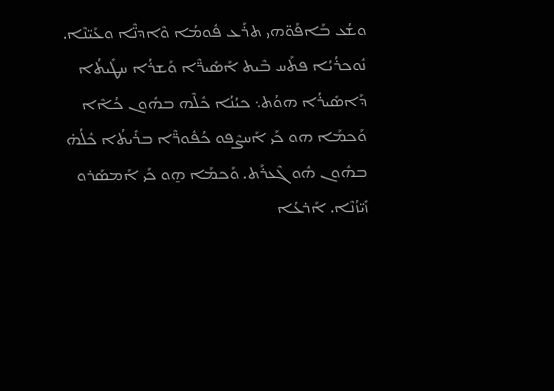ܘܫܳܥ ܒܰܐܦܰܘ̈ܗܝ ܬܪܰܥ ܦܽܘܡܳܐ ܘܶܐܕܢ̈ܶܐ ܘܥܰܝ̈ܢܶܐ. ܢܽܘܟܪܳܝܳܐ ܦܬܰܚ ܒܶܝܬ ܐܰܣܺܝܪ̈ܶܐ ܘܰܫܪܳܐ ܚܛܺܝܬܳܐ ܕܰܐܣܺܝܪܳܐ ܗܘܳܬ܆ ܟܝܳܢܳܐ ܟܽܠܶܗ ܒܗܽܘܢ ܟܳܐܶܐ ܘܰܟܡܰܐ ܗܘ ܟܰܝ ܐܰܚܨܶܦܘ ܟܳܦܽܘܪ̈ܶܐ ܒܪܺܝܬܳܐ ܟܽܠܳܗ̇ ܒܗܽܘܢ ܗܽܘ ܓܶܥܪܰܬ. ܘܰܟܡܰܐ ܗ̱ܘ ܟܰܝ ܐܰܡܣܰܪܘ ܙܺܝ̈ܙܳܢܶܐ. ܐܰܪܥܳܐ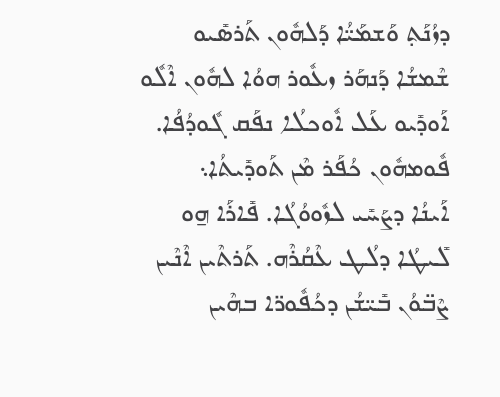ܕܙܳܢܰܬ݂ ܘܰܫܡܰܝ̈ܳܐ ܕܰܠܗܽܘܢ ܬܰܪܣܺܝܘ ܫܶܡܫܳܐ ܕܰܢܗܰܪ ܙܥܽܘܪ ܗܘܳܐ ܠܗܽܘܢ ܐܶܠܽܘ ܐܰܘܕܺܝܘ ܥܰܠ ܐܽܘܟܠܳܐ ܢܦܰܩ ܓܽܘܕܳܦܳܐ. ܦܽܘܡܗܽܘܢ ܟܳܦܰܪ ܡܶܢ ܬܰܘܕܺܝܬܳܐ܆
ܐܰܝܢܳܐ ܕܨܰܚܺܝ ܠܙܽܘܘܳܓܳܐ. ܦܺܐܪܰܐ ܗ̱ܘ ܠܺܝܛܳܐ ܕܠܳܛ ܥܶܩܳܪܶܗ. ܬܰܪܬܶܝܢ ܐܶܢܶܝܢ ܨܶܒ̈ܘܳܢ ܒܺܝ̈ܫܳܢ ܕܟܳܦܽܘܪ̈ܐ ܒܗܶܝܢ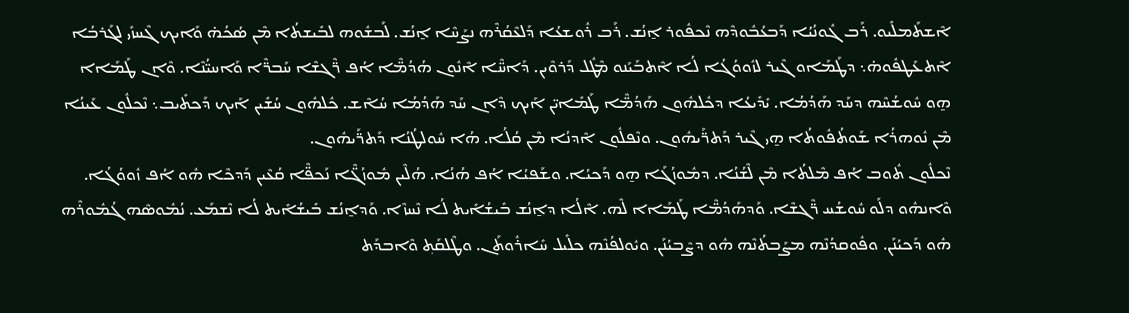ܐܶܫܬܰܡܠܺܝܘ. ܪܰܒ ܓܽܘܢܳܝܳܐ ܕܰܒܥܳܒܽܘܕܶܗ ܢܶܟܦܽܘܪ ܐ̱ܢܳܫ. ܪܰܒ ܪܽܘܫܥܳܐ ܕܰܠܥܶܩܳܪܶܗ ܢܨܰܚܶܐ ܐ̱ܢܳܫ. ܠܰܒܫܽܘܗ ܠܒܺܝܫܬܳܐ ܡܶܢ ܣܳܟܳܗ̇ ܘܰܐܝܟ ܓܶܚܙܺܝ ܠܓܰܪܒܳܐ ܐܶܬܥܰܛܦܽܘܗ̇܆ ܕܛܰܡܰܐܘ ܓܶܝܪ ܠܙܽܘܘܳܓܳܐ ܠܳܐ ܐܶܬܒܰܝܰܢܘ ܡܶܛܽܠ ܕܰܪܘܶܝܢ. ܕܰܐܚ̈ܶܐ ܐܶܢܽܘܢ ܗܳܕܳܡ̈ܶܐ ܐܳܦ ܪ̈ܶܓܫܶܐ ܚܰܒܪ̈ܶܐ ܘܰܐܚܝ̈ܳܢܶܐ. ܘܶܐܢ ܛܰܡܰܐܐ ܗ̱ܘ ܚܽܘܫܳܚܶܗ ܕܚܰܕ ܗܰܕܳܡܳܐ. ܝܺܕܺܝܥܳܐ ܕܟܽܠܗܽܘܢ ܗܰܕܳܡ̈ܶܐ ܛܰܡܺܐܝ̈ܢ ܐܰܝܟ ܕܶܐܢ ܚܰܕ ܗܰܕܳܡܳܐ ܚܳܐܶܫ. ܟܽܠܗܽܘܢ ܚܳܫܺܝܢ ܐܰܝܟ ܕܰܟܬܺܝܒ܆ ܢܶܟܠܽܘܢ ܥܰܝܢܳܐ ܡܶܢ ܢܽܘܗܪܳܐ ܫܰܘܬܳܦܽܘܬܳܐ ܗ̱ܝ ܓܶܝܪ ܕܰܬܪ̈ܰܝܗܽܘܢ. ܘܢܶܦܠܽܘܢ ܐܶܕܢܳܐ ܡܶܢ ܩܳܠܳܐ. ܗܳܐ ܚܽܘܠܛܳܢܳܐ ܕܰܬܪ̈ܰܝܗܽܘܢ.
ܢܶܟܠܽܘܢ ܬܽܘܒ ܐܳܦ ܡܶܠܬܳܐ ܡܶܢ ܠܶܫܳܢܳܐ. ܕܡܽܘܙܳܓܰܐ ܗ̱ܘ ܕܰܟܝܳܐ. ܘܫܰܦܝܳܐ ܐܳܦ ܗܳܢܳܐ. ܗܳܠܶܝܢ ܡܽܘܙܳܓ̈ܶܐ ܢܰܟܦ̈ܶܐ ܩܳܥܶܝܢ ܕܰܕܟܶܐ ܗܽܘ ܐܳܦ ܙܽܘܘܳܓܳܐ. ܘܶܐܢܗܽܘ ܕܠܰܘ ܚܽܘܫܳܚ ܪ̈ܶܓܫܶܐ. ܘܰܕܗܰܕܳܡ̈ܶܐ ܛܰܡܰܐܐ ܠܶܗ. ܐܶܠܳܐ ܕܐ̱ܢܳܫ ܒܺܝܫܳܐܺܝܬ ܠܳܐ ܢܶܚܙܶܐ. ܘܰܕܐ̱ܢܳܫ ܒܺܝܫܳܐܺܝܬ ܠܳܐ ܢܶܫܡܰܥ. ܢܳܡܽܘܣܶܗ ܓܳܡܽܘܪܶܗ ܗܽܘ ܕܰܟܝܳܢܰܢ. ܘܦܽܘܩܕܳܢܶܗ ܡܨܰܒܬܳܢܶܗ ܗܽܘ ܕܨܶܒܝܳܢܰܢ. ܘܝܽܘܠܦܳܢܶܗ ܟܠܺܝܠ ܚܺܐܪܽܘܬܰܢ. ܘܛܶܠܩܰܬ݂ ܘܶܐܒܕܰܬ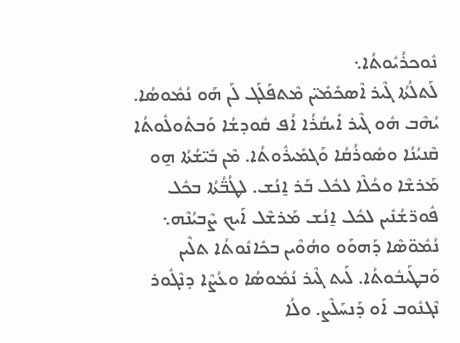ܢܽܘܟܪܳܝܽܘܬܳܐ܆
ܠܰܬܠܳܬܳܐ ܓܶܝܪ ܐܶܣܟܺܡܺܝ̈ܢ ܡܶܬܦܰܠܰܓ ܠܰܢ ܗܰܘ ܢܳܡܽܘܣܳܐ. ܝܳܗܶܒ ܗܽܘ ܓܶܝܪ ܐܺܝܩܳܪܳܐ ܐܳܦ ܩܽܘܕܫܳܐ ܘܰܒܬܽܘܠܽܘܬܳܐ ܩܶܢܝܳܢܳܐ ܘܣܽܘܪܳܩܳܐ ܘܰܓܡܺܝܪܽܘܬܳܐ. ܡܶܢ ܒܺܝ̈ܫܳܬܳܐ ܗ̱ܘ ܡܰܪܫܶܐ ܘܟܳܠܶܐ ܠܟܽܠ ܒܰܪ ܐ̱ܢܳܫ. ܠܛܳܒ̈ܳܬܳܐ ܒܟܽܠ ܦܽܘܪ̈ܫܳܢܺܝܢ ܠܟܽܠ ܐ̱ܢܳܫ ܡܰܪܫܶܠ ܐܰܝܟ ܨܶܒܝܳܢܶܗ܆ ܢܳܡܽܘ̈ܣܶܐ ܕܰܗܘܰܘ ܘܗܳܘܶܝܢ ܒܟܺܐܢܽܘܬܳܐ ܬܠܶܝܢ ܘܰܒܛܰܝܒܽܘܬܳܐ. ܠܰܝܬ ܓܶܝܪ ܢܳܡܽܘܣܳܐ ܘܥܳܨܶܐ ܕܢܶܓܽܘܪ ܢܶܓܢܽܘܒ ܐܰܘ ܕܰܢܚܰܠܶܨ. ܘܠܳܐ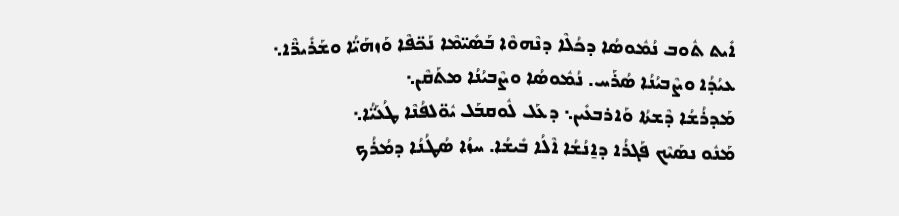ܐܺܝܬ ܬܽܘܒ ܢܳܡܽܘܣܳܐ ܕܟܳܠܶܐ ܕܢܶܗܘܶܐ ܒܰܣܺܝ̈ܡܶܐ ܢܰܟ̈ܦܶܐ ܘܰܙܗܰܝ̈ܳܐ ܘܫܰܪܺܝܪ̈ܶܐ܆ ܥܝܳܕܳܐ ܘܨܶܒܝܳܢܳܐ ܣܳܪܰܚ. ܢܳܡܽܘܣܳܐ ܘܨܶܒܝܳܢܳܐ ܡܬܰܩܶܢ܆
ܡܰܕܪܳܫܳܐ ܕܶܫܬܳܐ ܘܰܐܪܒܥܺܝܢ܆ ܕܥܰܠ ܠܽܘܩܒܰܠ ܝܽܘ̈ܠܦܳܢܶܐ ܛܳܥܰܝ̈ܳܐ܆
ܡܰܢܽܘ ܢܣܰܝܶܟ ܦܰܓܪܳܐ ܕܐ̱ܢܳܫܳܐ ܐܶܠܳܐ ܒܺܝܫܳܐ. ܚܙܳܐ ܣܳܛܳܢܳܐ ܕܡܳܪܳܟ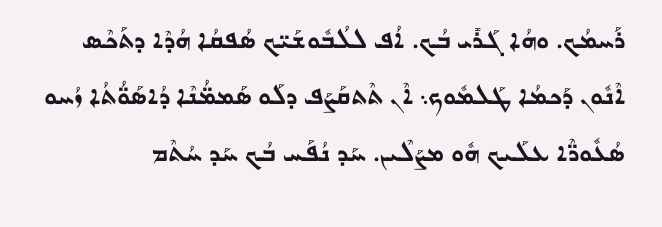ܪܰܚܡܳܟ. ܘܗܳܐ ܓܰܪܺܝ ܒܳܟ. ܐܳܦ ܠܠܳܒܽܘܫܰܝ̈ܟ ܣܳܦܩܳܐ ܗܳܕܶܐ ܕܬܰܟܶܤ ܐܶܢܽܘܢ ܕܰܟܡܳܐ ܛܰܠܡܽܘܟ܆ ܐܶܢ ܬܶܬܩܰܨܰܦ ܕܠܰܘ ܣܰܡܡ̈ܳܢܶܐ ܕܳܐܣܰܘ̈ܳܬܳܐ ܙܳܚܘ ܣܳܥܽܘܪ̈ܶܐ ܥܠܰܝܟ ܗܽܘ ܡܨܰܠܶܝܢ. ܚܰܕ ܢܳܦܰܚ ܒܳܟ ܚܰܕ ܚܳܬܶܡ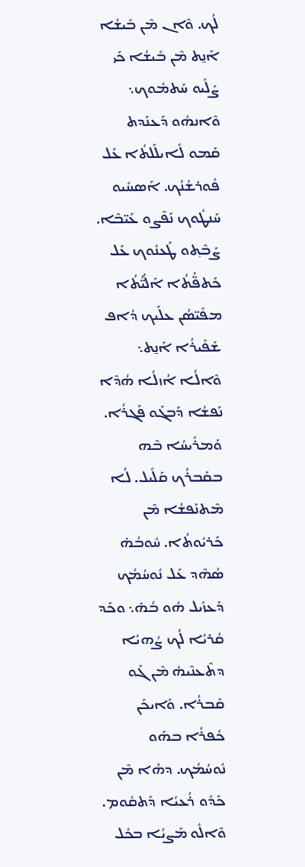ܠܳܟ. ܘܶܐܢ ܡܶܢ ܒܺܝܫܳܐ ܐܰܢ̱ܬ ܡܶܢ ܒܺܝܫܳܐ ܟܰܝ ܨܰܠܺܝܘ ܚܰܬܡܽܘܟ܆ ܘܶܐܢܗܽܘ ܕܰܥܢܰܕܬ ܩܰܡܘ ܠܺܐܝܠܰܠܬܳܐ ܥܰܠ ܦܽܘܪܫܳܢܳܟ. ܐܰܣܚܺܝܘ ܚܰܢܛܽܘܟ ܢܰܦܶܨܘ ܥܰܝ̈ܒܶܐ. ܨܰܒܶܬ݂ܘ ܛܰܥܢܽܘܟ ܥܰܠ ܟܰܬܦ̈ܳܬܳܐ ܐܰܠܳܝ̈ܳܬܳܐ ܡܦܺܝ̈ܣܳܢ ܥܠܰܝܟ ܕܳܐܦ ܫܰܦܺܝܪܳܐ ܐܰܢ̱ܬ܆
ܘܶܐܠܳܐ ܐܳܙܠܳܐ ܗܳܕܶܐ ܢܰܦܫܳܐ ܕܰܒܓܰܘ ܦܰܓܪܳܐ. ܘܰܡܪܺܝܚܳܐ ܒܶܗ ܒܩܰܒܪܳܟ ܩܰܠܺܝܠ. ܠܳܐ ܡܶܬܢܰܦܫܳܐ ܡܶܢ ܟܰܪܝܽܘܬܳܐ. ܚܽܘܒܳܗ̇ ܣܳܗܶܕ ܥܰܠ ܢܽܘܚܳܡܳܟ ܕܰܥܙܺܝܠ ܗܽܘ ܒܳܗ̇܆ ܘܟܰܕ ܩܳܪܝܳܐ ܠܳܟ ܨܳܗܝܳܐ ܕܬܶܥܢܶܝܗ̇ ܡܶܢ ܓܰܘ ܩܰܒܪܳܐ. ܘܰܐܝܟܰܢ ܟܳܦܪܳܐ ܒܗܰܘ ܢܽܘܚܳܡܳܟ. ܕܗܳܐ ܡܶܢ ܟܰܕܽܘ ܪܳܥܝܳܐ ܕܰܬܩܽܘܡ. ܘܶܐܠܽܘ ܡܰܨܝܳܐ ܒܟܽܠ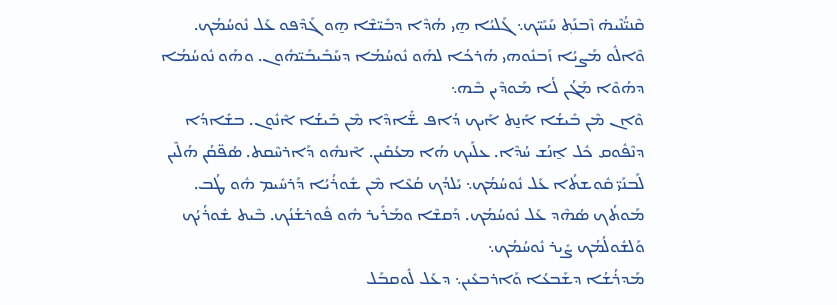ܩܶܢܝ̈ܳܢܶܝܗ̇ ܙܶܒܢܰܬ݂ ܚܰܝܰܝ̈ܟ܆ ܓܰܠܝܳܐ ܗ̱ܝ ܗܳܕܶܐ ܕܒܺܝ̈ܫܶܐ ܗ̱ܘ ܓܰܕܶܦܘ ܥܰܠ ܢܽܘܚܳܡܳܟ. ܘܶܐܠܽܘ ܡܰܨܝܳܐ ܙܰܒܢܽܘܗܝ ܗܳܪܟܳܐ ܠܗܰܘ ܢܽܘܚܳܡܳܐ ܕܚܰܒܺܝܒܰܝ̈ܗܽܘܢ. ܘܗܰܘ ܢܽܘܚܳܡܳܐ ܕܗܳܘܶܐ ܡܰܓܳܢ ܠܳܐ ܡܰܘܕܶܝܢ ܒܶܗ܆
ܘܶܐܢ ܡܶܢ ܒܺܝܫܳܐ ܐܰܢ̱ܬ ܐܰܝܟ ܕܳܐܦ ܫ̈ܺܐܕܶܐ ܡܶܢ ܒܺܝܫܳܐ ܐܶܢܽܘܢ. ܒܫܺܐܕܳܐ ܕܢܶܦܽܘܩ ܟܽܠ ܐ̱ܢܳܫ ܚܳܕܶܐ. ܥܠܰܝܟ ܗܳܐ ܡܥܳܩܺܝܢ. ܐܶܢܗܽܘ ܕܰܐܪܚܶܩܬ. ܣܳܦ̈ܩܳܢ ܗܳܠܶܝܢ ܠܰܒܢܰܝ̈ ܩܽܘܫܬܳܐ ܥܰܠ ܢܽܘܚܳܡܳܟ܆ ܝܰܠܕܳܟ ܩܳܥܶܐ ܡܶܢ ܫܽܘܪܳܝܳܐ ܕܰܪܚܺܝܡ ܗܽܘ ܛܳܒ. ܡܰܘܬܳܟ ܣܳܗܶܕ ܥܰܠ ܢܽܘܚܳܡܳܟ. ܕܰܩܫܶܐ ܘܡܰܪܺܝܪ ܗܽܘ ܦܽܘܪܫܳܢܳܟ. ܒܶܝܬ ܫܽܘܪܳܝܳܟ ܘܰܠܫܽܘܠܳܡܳܟ ܨܺܝܪ ܢܽܘܚܳܡܳܟ܆
ܡܰܕܪܳܫܳܐ ܕܫܰܒܥܳܐ ܘܰܐܪܒܥܺܝܢ܆ ܕܥܰܠ ܠܽܘܩܒܰܠ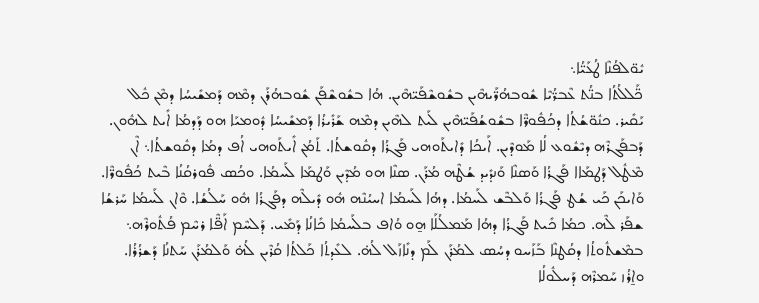ܝܽܘ̈ܠܦܳܢܶܐ ܛܳܥܰܝ̈ܳܐ܆
ܟ̈ܰܠܠܳܬܳܐ ܒܢ̈ܳܬ ܥܶܒܪ̈ܳܝܶܐ ܫܽܘܒܗܳܪ̈ܰܝܗܶܝܢ ܒܫܽܘܫܶܦܰܝ̈ܗܶܝܢ. ܗܳܐ ܒܫܽܘܫܶܦܰܢ ܫܽܘܒܗܳܪܰܢ ܕܡܶܗ ܕܰܡܫܺܝܚܳܐ ܕܡܶܢ ܟܽܠ ܝܰܩܺܝܪ. ܟܢܽܘ̈ܫܳܬܳܐ ܕܟܳܦܽܘܪ̈ܶܐ ܒܫܽܘܫܳܦܰܝ̈ܗܶܝܢ ܠܰܝܬ ܠܗܶܝܢ ܕܡܶܗ ܫܰܪܺܝܪܳܐ ܕܰܡܫܺܝܚܳܐ ܕܽܘܡܝܰܐ ܗܘ ܕܰܕܡܳܐ ܐܺܝܬ ܠܗܽܘܢ. ܕܰܒܦܰܓܪܶܗ ܕܝܶܫܽܘܥ ܠܳܐ ܡܰܘܕܶܝܢ. ܐܰܝܟܳܐ ܕܺܐܝܬܰܘܗܝ ܦܰܓܪܳܐ ܕܩܽܘܫܬܳܐ. ܬܰܡܳܢ ܐܺܝܬܰܘܗܝ ܐܳܦ ܕܡܳܐ ܕܩܽܘܫܬܳܐ܆ ܐܶܢ ܡܶܛܽܠ ܕܰܛܡܰܐܐ ܦܰܓܪܳܐ ܘܰܣܢܶܐ ܘܰܢܕܺܝܕ ܫܳܛܶܗ ܡܳܪܰܢ. ܣܢܶܐ ܗܘ ܡܳܕܶܝܢ ܘܰܛܡܰܐ ܠܰܚܡܳܐ. ܘܟܳܣ ܦܽܘܪܩܳܢܳܐ ܒܶܝܬ ܟܳܦܽܘܪ̈ܶܐ. ܘܰܐܝܟܰܢ ܟܰܝ ܫܳܛ ܦܰܓܪܳܐ ܘܰܠܒܶܫ ܠܰܚܡܳܐ. ܕܗܳܐ ܠܰܚܡܳܐ ܐܚܝܳܢܶܗ ܗܽܘ ܕܺܝܠܶܗ ܕܦܰܓܪܳܐ ܗܽܘ ܚܰܠܳܫܳܐ. ܘܶܐܢ ܠܰܚܡܳܐ ܚܰܪܫܳܐ ܫܦܰܪ ܠܶܗ. ܟܡܳܐ ܟܺܝܬ ܦܰܓܪܳܐ ܕܗܳܐ ܡܰܡܠܳܠܰܐ ܗ̱ܘ ܘܳܐܦ ܒܠܰܚܡܳܐ ܟܺܐܢܳܐ ܕܰܡܺܝ. ܕܰܠܚܶܡ ܐܰܦ̈ܶܐ ܪܚܶܡ ܦܳܬܽܘܪܶܗ܆ ܒܡܶܫܬܽܘܬܳܐ ܕܩܳܛܢܶܐ ܒܰܙܰܚܘ ܕܚܳܣ ܠܡܳܪܰܢ ܠܰܡ ܕܢܺܐܙܰܠ ܠܳܗ̇. ܠܥܺܕܬܳܐ ܟܰܠܬܳܐ ܩܳܪܶܝܢ ܠܳܗ̇ ܘܰܠܡܳܪܰܢ ܚܰܬܢܳܐ ܕܰܫܪܳܪܳܐ. ܘܐ̱ܪܳܙ ܚܰܡܪܶܗ ܕܰܚܠܽܘܠܳܐ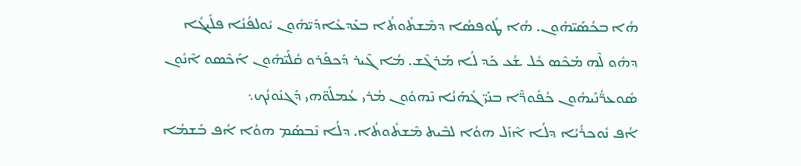ܗܳܐ ܒܟܳܣܰܝ̈ܗܽܘܢ. ܗܳܐ ܛܽܘܦܣܳܐ ܕܡܶܫܬܽܘܬܳܐ ܒܥܰܕܥܺܐܕܰܝ̈ܗܽܘܢ ܝܽܘܠܦܳܢܳܐ ܦܠܺܝܓܳܐ ܕܗܽܘ ܠܶܗ ܡܰܟܶܣ ܟܽܠ ܫܳܥ ܟܰܕ ܠܳܐ ܡܰܪܓܶܫ. ܡܳܐ ܓܶܝܪ ܕܰܟܦܰܪܘ ܩܳܠܰܝ̈ܗܽܘܢ ܐܰܟܶܣܘ ܐܶܢܽܘܢ ܣܽܘܥܪ̈ܳܢܰܝܗܽܘܢ ܟܳܦܽܘܪ̈ܶܐ ܒܢܰܝ̈ ܓܺܗܰܢܳܐ ܢܶܗܘܽܘܢ ܡܳܪܝ ܥܳܡܠܰܘ̈ܗܝ ܕܰܓܢܽܘܢܳܟ܆
ܐܳܦ ܢܽܘܟܪܳܝܳܐ ܕܠܳܐ ܐܶܙܰܠ ܗܘܳܐ ܠܒܶܝܬ ܡܶܫܬܽܘܬܳܐ. ܕܠܳܐ ܢܶܒܣܰܡ ܗܘܳܐ ܐܳܦ ܒܰܫܡܳܐ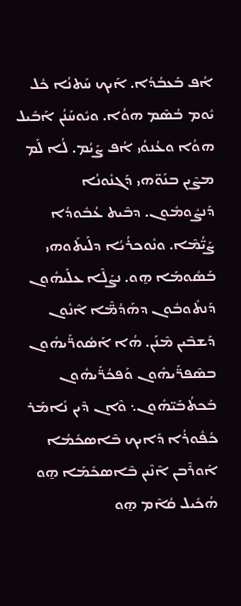ܐܳܦ ܒܰܥܒܳܕܳܐ. ܐܰܝܟ ܚܰܬܢܳܐ ܟܽܠ ܝܽܘܡ ܒܳܣܶܡ ܗܘܳܐ. ܘܝܽܘܚܰܢܳܢ ܐܰܒܺܝܠ ܗܘܳܐ ܘܥܳܢܘܳܝ ܐܳܦ ܨܰܝܳܡ. ܠܳܐ ܠܰܡ ܡܨܶܝܢ ܒܢܰܘ̈ܗܝ ܕܰܓܢܽܘܢܳܐ ܕܰܢܨܽܘܡܽܘܢ. ܕܒܶܝܬ ܥܳܒܽܘܕܳܐ ܨܰܝ̈ܳܡܶܐ. ܘܢܽܘܟܪܳܝܳܐ ܕܠܰܝܬܰܘܗܝ ܒܰܣܽܘܡܰܐ ܗ̱ܘ. ܢܨܰܠܶܐ ܥܠܰܝܗܽܘܢ ܕܰܢܬܽܘܒܽܘܢ ܕܗܰܕܳܡ̈ܶܐ ܐܶܢܽܘܢ ܕܰܫܒܶܝܢ ܡܶܢܰܢ. ܗܳܐ ܐܰܣܽܘܪ̈ܰܝܗܽܘܢ ܒܣܶܦܪ̈ܰܝܗܽܘܢ ܘܰܦܟܳܪ̈ܰܝܗܽܘܢ ܒܰܟܬܳܒܰܝ̈ܗܽܘܢ܆ ܘܶܐܢ ܕܶܝܢ ܢܺܐܡܰܪ ܟܳܦܽܘܪܳܐ ܕܰܐܝܟ ܒܶܐܣܟܺܡܳܐ ܐܰܘܪܶܒܢ ܐܶܢܶܝܢ ܒܶܐܣܟܺܡܰܐ ܗ̱ܘ ܗܳܟܺܝܠ ܩܳܐܶܡ ܗ̱ܘ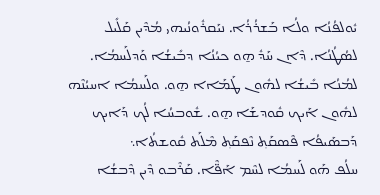ܝܽܘܠܦܳܢܳܐ ܘܠܳܐ ܒܰܫܪܳܪܳܐ. ܢܝܰܩܪܽܘܢܳܝܗܝ ܡܳܕܶܝܢ ܩܰܠܺܝܠ ܠܣܳܛܳܢܳܐ. ܕܶܐܢ ܚܰܕܽ ܗ̱ܘ ܟܝܳܢܳܐ ܕܒܺܝܫܳܐ ܘܰܕܠܰܚܡܳܐ. ܠܡܳܢܳܐ ܒܺܝܫܳܐ ܠܗܽܘܢ ܛܰܡܰܐܐ ܗ̱ܘ. ܘܠܰܚܡܳܐ ܐܚܝܳܢܶܗ ܠܗܽܘܢ ܐܰܝܟ ܩܽܘܕܫܰܐ ܗ̱ܘ. ܫܽܘܒܚܳܐ ܠܳܟ ܕܰܐܝܟ ܕܰܒܣܰܝܦܳܐ ܦܶܣܩܰܬ݂ ܢܶܦܩܰܬ݂ ܡܶܠܰܬ ܩܽܘܫܬܳܐ܆
ܚܠܳܦ ܗܰܘ ܠܰܚܡܳܐ ܠܚܶܡ ܐܰܦ̈ܶܐ. ܩܰܪܶܒܘ ܕܶܝܢ ܕܶܒܫܳܐ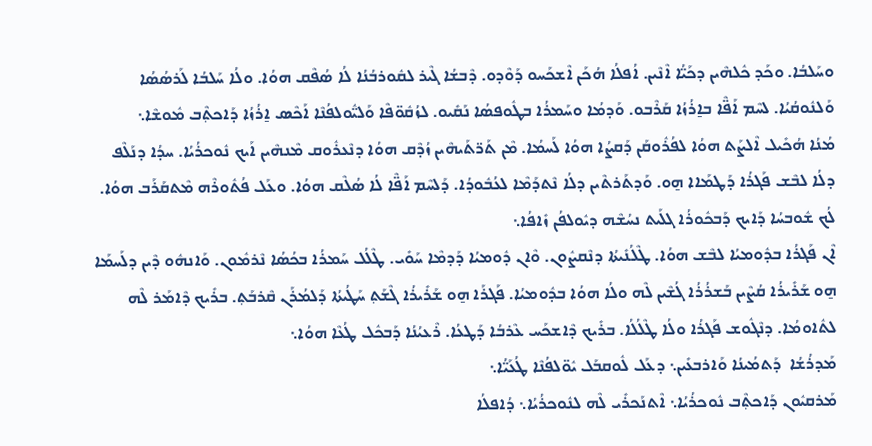ܘܚܰܠܒܳܐ. ܘܟܰܕ ܟܽܠܗܶܝܢ ܕܟܰܝ̈ܳܐ ܐܶܢܶܝܢ. ܐܳܦܠܳܐ ܗܳܟܰܢ ܐܶܫܟܰܚܘ ܕܰܘܶܕܘ. ܕܶܒܫܳܐ ܓܶܝܪ ܠܩܽܘܪܒܳܢܳܐ ܠܳܐ ܣܳܦܶܩ ܗܘܳܐ. ܘܠܳܐ ܚܰܠܒܳܐ ܠܰܪܣܳܣܳܐ ܘܰܠܢܽܘܩܳܝܳܐ. ܠܚܶܡ ܐܰܦ̈ܶܐ ܒܐ̱ܪܳܙܳܐ ܩܰܪܶܒܘ. ܘܰܕܡܳܐ ܘܚܰܡܪܳܐ ܒܛܽܘܦܣܳܐ ܢܰܩܺܝܘ. ܠܙܳܩܽܘ̈ܦܶܐ ܘܰܠܝ̈ܽܘܠܦܳܢܶܐ ܐܰܟܶܣ ܐ̱ܪܳܙܳܐ ܕܰܐܟܬ݂ܶܒ ܡܽܘܫܶܐ܆
ܡܳܢܳܐ ܗܳܟܺܝܠ ܐܶܠܨܰܬ ܗܘܳܐ ܠܦܳܪܽܘܩܰܢ ܕܰܩܨܳܐ ܗܘܳܐ ܠܰܚܡܳܐ. ܡܶܢ ܬܰܪ̈ܬܰܝܗܶܝܢ ܙܳܕܶܩ ܗܘܳܐ ܕܢܶܥܪܽܘܩ ܡܶܢܗܶܝܢ ܐܰܝܟ ܢܽܘܟܪܳܝܳܐ. ܚܕܳܐ ܕܢܰܠܶܦ ܕܠܳܐ ܠܒܶܫ ܦܰܓܪܳܐ ܕܰܛܡܰܐܐ ܗ̱ܘ. ܘܰܕܬܰܪܬܶܝܢ ܕܠܳܐ ܢܶܬܕܰܡܶܐ ܠܥܳܒܽܘܕܳܐ. ܕܰܠܚܶܡ ܐܰܦ̈ܶܐ ܠܳܐ ܣܳܠܶܩ ܗܘܳܐ. ܘܥܰܠ ܦܳܬܽܘܪܶܗ ܡܶܬܩܰܪܰܒ ܗܘܳܐ. ܠܳܟ ܫܽܘܒܚܳܐ ܕܰܐܝܟ ܕܰܒܟܽܘܪܳܐ ܓܠܰܝܬ ܢܚܳܫܶܗ ܕܝܽܘܠܦܳܢ ܙܺܐܦܳܐ܆
ܐܶܢ ܦܰܓܪܳܐ ܒܕܽܘܡܝܳܐ ܠܒܶܫ ܗܘܳܐ. ܛܶܠܳܢܺܝܬܳܐ ܕܢܶܩܨܽܘܢ. ܘܶܐܢ ܕܽܘܡܝܳܐ ܕܰܕܡܶܐ ܚܰܘܺܝ. ܛܶܠܳܠ ܚܰܡܪܳܐ ܒܟܳܣܳܐ ܢܶܪܡܽܘܢ. ܘܰܐܢܗܽܘ ܕܶܝܢ ܕܠܰܚܡܰܐ ܗ̱ܘ ܫܰܪܺܝܪܳܐ ܩܳܨܶܝܢ ܒܰܫܪܳܪܳܐ ܓܳܫܶܝܢ ܠܶܗ ܘܠܳܐ ܗܘܳܐ ܒܕܽܘܡܝܳܐ. ܦܰܓܪܰܐ ܗ̱ܘ ܫܰܪܺܝܪܳܐ ܓܶܫܰܬ݂ ܚܰܛܳܝܬܳܐ ܕܰܠܡܳܪܰܢ ܩܶܪܒܰܬ݂. ܒܪܺܝܟ ܕܶܐܡܰܪ ܠܶܗ ܠܬܽܐܘܡܳܐ. ܕܢܶܓܽܘܫ ܦܰܓܪܳܐ ܘܠܳܐ ܛܶܠܳܠܳܐ. ܒܪܺܝܟ ܕܶܐܫܟܰܚ ܥܶܪܒܳܐ ܕܰܛܥܳܐ. ܪܶܥܝܳܢܳܐ ܕܰܒܟܽܠ ܛܳܥܶܐ ܗܘܳܐ܆
ܡܰܕܪܳܫܳܐ  ܕܰܬܡܳܝܢܳܐ ܘܰܐܪܒܥܺܝܢ܆ ܕܥܰܠ ܠܽܘܩܒܰܠ ܝܽܘ̈ܠܦܳܢܶܐ ܛܳܥܰܝ̈ܳܐ܆
ܡܰܪܩܝܽܘܢ ܕܰܐܟܬ݂ܶܒ ܢܽܘܟܪܳܝܳܐ܆ ܐܶܬܢܰܟܪܺܝ ܠܶܗ ܠܢܽܘܟܪܳܝܳܐ܆ ܕܳܐܦܠܳܐ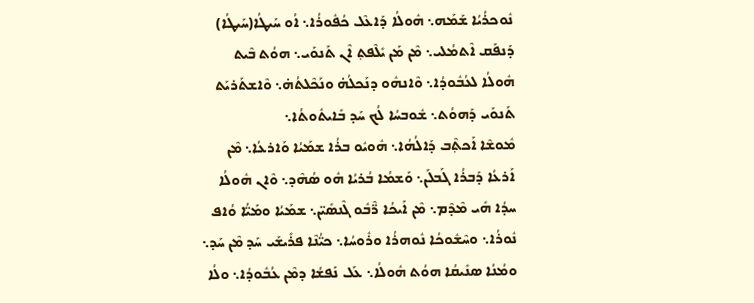ܢܽܘܟܪܳܝܳܐ ܫܰܡܰܗ܆ ܗܽܘܠܳܐ ܕܰܐܥܶܠ ܟܳܦܽܘܪܳܐ܆ ܐܳܘ ܚܰܝܛܳܐ(ܚܰܝܛܳܐ) ܕܰܢܦܰܩ ܐܶܬܡܳܠܝ܆ ܡܶܢ ܡܰܢ ܝܺܠܶܦܬ݂ ܐܶܢ ܬܰܢܘܰܝ܆ ܗܘܳܬ ܒܶܝܬ ܗܽܘܠܳܐ ܠܥܳܒܽܘܕܳܐ܆ ܘܶܐܢܗܽܘ ܕܢܰܟܠܳܗ̇ ܘܢܰܟܶܠܬܳܗ̇܆ ܘܶܐܫܬܰܪܝܰܬ ܬܰܢܘܰܝ ܕܰܗܘܳܬ܆ ܫܽܘܒܚܳܐ ܠܳܟ ܚܰܕ ܒܺܐܝܬܽܘܬܳܐ܆
ܡܽܘܫܶܐ ܐܰܟܬ݂ܶܒ ܕܰܐܠܳܗܳܐ܆ ܗܽܘܝܽܘ ܒܪܳܐ ܫܡܰܝܳܐ ܘܰܐܪܥܳܐ܆ ܡܶܢ ܐܰܪܥܳܐ ܕܰܒܪܳܐ ܓܰܒܠܰܢ܆ ܘܰܫܡܳܐ ܒܳܪܝܳܐ ܗܽܘ ܣܳܗܶܕ܆ ܘܶܐܢ ܗܽܘܠܳܐ ܚܕܳܐ ܗܺܝ ܡܶܕܶܡ܆ ܡܶܢ ܐܰܝܟܳܐ ܪ̈ܶܒܽܘ ܓܶܢܣܺܝ̈ܢ܆ ܫܡܰܝܳܐ ܘܡܰܝ̈ܳܐ ܘܳܐܦ ܢܽܘܪܳܐ܆ ܘܚܶܫܽܘܟܳܐ ܢܽܘܗܪܳܐ ܘܪܽܘܚܳܐ܆ ܟܝ̈ܳܢܶܐ ܦܪܺܝܫܰܝ ܚܰܕ ܡܶܢ ܚܰܕ܆ ܘܡܳܢܳܐ ܣܢܺܝܩܳܐ ܗܘܳܬ ܗܽܘܠܳܐ܆ ܥܰܠ ܢܰܦܫܳܐ ܕܡܶܢ ܥܳܒܽܘܕܳܐ܆ ܘܠܳܐ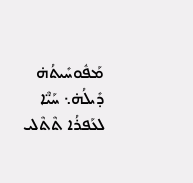ܡܰܦܽܘܚܺܝܬܳܗ̇ ܕܺܝܠܳܗ̇܆ ܚܰܝ̈ܶܐ ܠܥܰܦܪܳܐ ܬܶܬܶܠܝ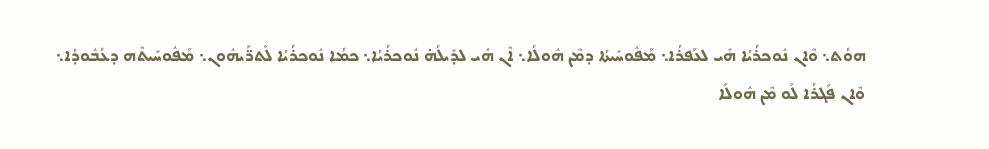ܗܘܳܬ܆ ܘܶܐܢ ܢܽܘܟܪܳܝܳܐ ܗܺܝ ܠܥܰܦܪܳܐ܆ ܡܰܦܽܘܚܺܝܬܳܐ ܕܡܶܢ ܗܽܘܠܳܐ܆ ܐܶܢ ܗܺܝ ܠܕܺܝܠܳܗ̇ ܢܽܘܟܪܳܝܳܐ܆ ܟܡܳܐ ܢܽܘܟܪܳܝܳܐ ܠܰܬܪ̈ܰܝܗܽܘܢ܆ ܡܰܦܽܘܚܺܝܬܶܗ ܕܥܳܒܽܘܕܳܐ܆
ܘܶܐܢ ܦܰܓܪܳܐ ܠܰܘ ܡܶܢ ܗܽܘܠܰܐ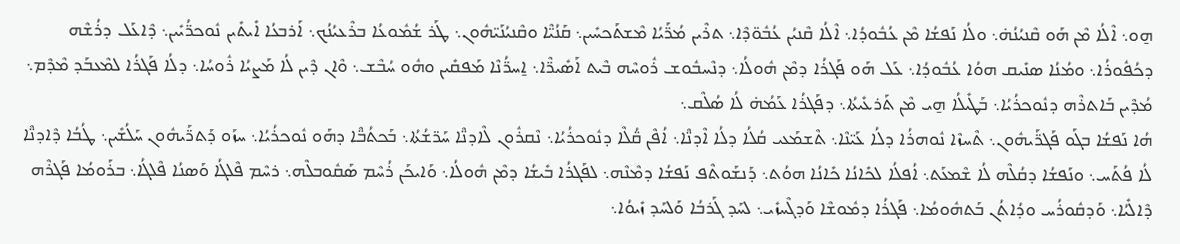ܗ̱ܘ܆ ܐܶܠܳܐ ܡܶܢ ܗܰܘ ܩܶܢܝܳܢܳܗ̇܆ ܘܠܳܐ ܢܰܦܫܳܐ ܡܶܢ ܥܳܒܽܘܕܳܐ܆ ܐܶܠܳܐ ܩܶܢܝܳܢ ܥܳܒܽܘ̈ܕܶܐ܆ ܬܪܶܝܢ ܡܳܪ̈ܰܝܳܐ ܡܶܫܬܰܟܚܺܝܢ܆ ܩܰܢܳܝ̈ܶܐ ܘܩܶܢܝܳܢܰܝ̈ܗܽܘܢ܆ ܛܰܪ ܫܳܡܽܘܥܳܐ ܒܪܶܥܝܳܢܳܟ܆ ܐܰܪܒܥܳܐ ܐܺܝܬܺܝܢ ܢܽܘܟܪ̈ܳܝܺܝܢ܆ ܕܶܐܥܰܠ ܕܪܳܫܶܗ ܕܟܳܦܽܘܪܳܐ܆ ܘܡܳܢܳܐ ܣܢܺܝܩ ܗܘܳܐ ܥܳܒܽܘܕܳܐ܆ ܥܰܠ ܗܰܘ ܦܰܓܪܳܐ ܕܡܶܢ ܗܽܘܠܳܐ܆ ܕܢܶܚܒܽܘܫ ܪܽܘܚܶܗ ܒܶܝܬ ܐܰܣܺܝܪ̈ܶܐ܆ ܐ̱ܚܪ̈ܳܢܶܐ ܡܰܦܩܺܝܢ ܘܗܽܘ ܚܳܒܶܫ܆ ܘܶܐܢ ܕܶܝܢ ܠܳܐ ܡܰܨܝܳܐ ܪܽܘܚܳܐ܆ ܕܠܳܐ ܦܰܓܪܳܐ ܠܡܶܥܒܰܕ ܡܶܕܶܡ܆ ܡܳܕܶܝܢ ܒܰܐܬܪܶܗ ܕܢܽܘܟܪܳܝܳܐ܆ ܒܰܛܺܝܠܳܐ ܗ̱ܝ ܡܶܢ ܬܰܪܥܺܝܬܳܐ܆ ܕܦܰܓܪܳܐ ܥܰܡܳܗ̇ ܠܳܐ ܣܳܠܶܩ܆
ܗܳܐ ܢܰܦܫܳܐ ܒܓܰܘ ܦܰܓܪ̈ܰܝܗܽܘܢ܆ ܬܶܚܙܶܐ ܢܽܘܗܪܳܐ ܕܠܳܐ ܥܰܝ̈ܢܶܐ܆ ܬܶܫܡܰܥܝ ܩܳܠܳܐ ܕܠܳܐ ܐܶܕܢ̈ܶܐ܆ ܐܳܦܶܢ ܩ̈ܳܠܶܐ ܕܢܽܘܟܪܳܝܳܐ܆ ܢܶܩܪܽܘܢ ܠܶܐܕܢ̈ܶܐ ܚܰܪ̈ܫܳܬܳܐ܆ ܒܰܟܬܳܒ̈ܶܐ ܕܗܰܘ ܢܽܘܟܪܳܝܳܐ܆ ܚܙܰܘ ܕܰܬܪ̈ܰܝܗܽܘܢ ܚܰܠܳܫܺܝܢ܆ ܛܳܒܳܐ ܕܶܐܕܢ̈ܶܐ ܠܳܐ ܦܳܬܰܚ܆ ܘܢܰܦܫܳܐ ܕܩܳܠܶܗ ܠܳܐ ܫܶܡܥܰܬ܆ ܐܳܦܠܳܐ ܠܟܺܐܢܳܐ ܟܺܐܢܳܐ ܗܘܳܬ܆ ܕܰܢܫܰܘܬܶܦ ܢܰܦܫܳܐ ܕܡܶܢܶܗ܆ ܠܦܰܓܪܳܐ ܒܺܝܫܳܐ ܕܡܶܢ ܗܽܘܠܳܐ܆ ܘܰܐܝܟܰܢ ܪܳܚܶܡ ܣܰܩܽܘܒܠܶܗ܆ ܪܚܶܡ ܦܶܠܓܳܐ ܘܰܣܢܳܐ ܦܶܠܓܳܐ܆ ܒܪܰܘܡܳܐ ܦܰܓܪܶܗ ܕܶܐܠܺܝܳܐ܆ ܘܰܕܩܽܘܪܳܚ ܘܕܳܐܬܳܢ ܒܰܬܗܽܘܡܳܐ܆ ܦܰܓܪܳܐ ܕܡܽܘܫܶܐ ܘܰܕܓܶܚܙܺܝ܆ ܠܚܰܕ ܓܰܪܒܳܐ ܘܰܠܚܰܕ ܙܺܝܘܳܐ܆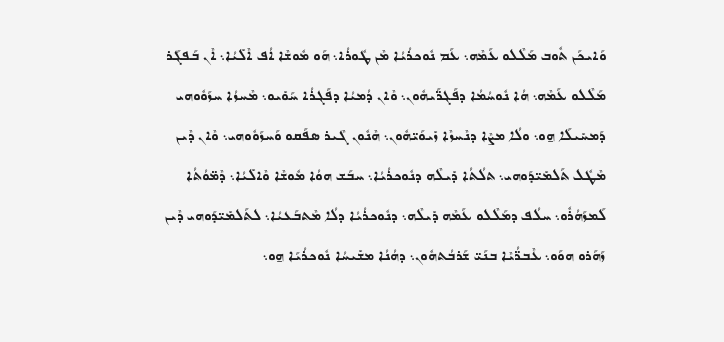ܘܰܐܝܟܰܢ ܬܽܘܒ ܡܰܠܶܠܘ ܥܰܡܶܗ܆ ܥܰܡ ܢܽܘܟܪܳܝܳܐ ܡܶܢ ܛܽܘܪܳܐ܆ ܗܰܘ ܡܽܘܫܶܐ ܐܳܦ ܐܶܠܺܝܳܐ܆ ܐܶܢ ܒܰܦܓܰܪ ܡܰܠܶܠܘ ܥܰܡܶܗ܆ ܗܳܐ ܢܽܘܚܳܡܳܐ ܕܦܰܓܪ̈ܰܝܗܽܘܢ܆ ܘܶܐܢ ܕܳܡܝܳܐ ܕܦܰܓܪܳܐ ܚܰܘܺܝܘ܆ ܡܶܚܙܳܐ ܚܙܰܘܽܘܗܝ ܕܰܡܚܺܝܠܰܐ ܗ̱ܘ܆ ܘܠܳܐ ܡܨܶܐ ܕܢܶܚܙܶܐ ܙܺܝܘܰܝ̈ܗܽܘܢ܆ ܗܶܢܽܘܢ ܓܶܝܪ ܣܦܰܩܘ ܘܰܚܙܰܘܽܘܗܝ܆ ܘܶܐܢ ܕܶܝܢ ܡܶܛܽܠ ܬܰܠܡܺܝ̈ܕܰܘܗܝ܆ ܬܠܳܬܳܐ ܕܺܝܠܶܗ ܕܢܽܘܟܪܳܝܳܐ܆ ܚܒܰܫ ܗܘܳܐ ܡܽܘܫܶܐ ܘܶܐܠܺܝܳܐ܆ ܕܶܡ̈ܘܳܬܳܐ ܠܰܡܙܰܗܳܪܽܘ܆ ܚܠܳܦ ܕܡܰܠܶܠܘ ܥܰܡܶܗ ܕܺܝܠܶܗ܆ ܕܢܽܘܟܪܳܝܳܐ ܕܠܳܐ ܡܶܬܒܰܥܝܳܐ܆ ܠܬܰܠܡܺܝ̈ܕܰܘܗܝ ܕܶܝܢ ܙܰܗܰܪܘ ܗܘܰܘ܆ ܥܶܒܪ̈ܳܝܶܐ ܒܢܰܝ̈ ܫܰܪܒܳܬܗܽܘܢ܆ ܕܗܳܢܳܐ ܡܫܺܝܚܳܐ ܢܽܘܟܪܳܝܰܐ ܗ̱ܘ܆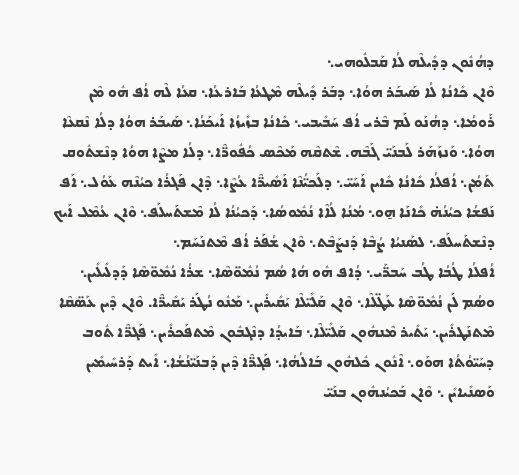ܕܗܳܢܽܘܢ ܕܕܺܝܠܶܗ ܠܳܐ ܩܰܒܠܽܘܗܝ܆
ܘܶܐܢ ܟܺܐܢܳܐ ܠܳܐ ܣܰܝܒܰܪ ܗܘܳܐ܆ ܕܒܰܪ ܕܺܝܠܶܗ ܡܶܛܥܳܐ ܒܰܐܪܥܳܐ܆ ܩܥܳܐ ܠܶܗ ܐܳܦ ܗܽܘ ܡܶܢ ܪܰܘܡܳܐ܆ ܕܗܳܢܰܘ ܠܰܡ ܒܶܪܝ ܐܳܦ ܚܰܒܺܝܒܝ܆ ܟܺܐܢܳܐ ܒܙܺܝܙܳܐ ܐܰܝܟܰܢܳܐ܆ ܣܰܝܒܰܪ ܗܘܳܐ ܕܠܳܐ ܢܶܩܥܶܐ ܗܘܳܐ܆ ܘܰܢܙܰܗܰܪ ܠܰܒܢܰܝ̈ ܓܰܒܶܗ. ܫܶܬܩܶܗ ܡܰܟܶܣ ܟܳܦܽܘܪ̈ܶܐ܆ ܕܠܳܐ ܡܨܶܐ ܗܘܳܐ ܕܢܶܫܬܽܘܩ ܬܰܡܳܢ܆ ܐܳܦܠܳܐ ܟܺܐܢܳܐ ܟܺܐܝܢ ܐܰܚܰܝ̈܆ ܕܠܰܟܝ̈ܳܢܶܐ ܐܰܣܺܝܪ̈ܶܐ ܥܳܨܶܐ܆ ܕܶܐܢ ܦܰܓܪܳܐ ܟܝܳܢܶܗ ܥܰܘܳܠ܆ ܐܰܦ ܢܰܦܫܳܐ ܟܝܳܢܳܗ̇ ܟܺܐܢܰܐ ܗ̱ܘ܆ ܡܳܢܳܐ ܠܳܐܶܐ ܢܳܡܽܘܣܳܐ܆ ܕܰܟܝܳܢܳܐ ܠܳܐ ܡܶܫܬܰܚܠܰܦ܆ ܘܶܐܢ ܥܳܡܶܠ ܐܰܝܟ ܕܢܶܫܬܰܚܠܰܦ܆ ܠܣܰܢܝܳܐ ܨܳܒܶܐ ܕܰܢܨܰܒܶܬ܆ ܘܶܐܢ ܫܳܦܰܪ ܐܳܦ ܡܶܬܢܰܚܰܡ܆
ܐܳܦܠܳܐ ܛܳܒܳܐ ܛܳܒ ܚܰܒܪ̈ܰܝ܆ ܕܳܐܦ ܗܽܘ ܗܳܐ ܣܳܡ ܢܳܡܽܘ̈ܣܶܐ܆ ܫܪܳܐ ܢܳܡܽܘ̈ܣܶܐ ܕܰܕܠܺܝܠܺܝܢ܆ ܘܣܳܡ ܠܰܢ ܢܳܡܽܘ̈ܣܶܐ ܥܰܛ̈ܠܶܐ܆ ܘܶܐܢ ܩܰܠܺܝ̈ܠܶܐ ܝܰܩܺܝܪܺܝܢ܆ ܡܰܢܽܘ ܢܳܛܰܪ ܝܰܩܺܝܪ̈ܶܐ. ܘܶܐܢ ܕܶܝܢ ܥܰܣ̈ܩܶܐ ܡܶܬܢܰܛܪܺܝܢ܆ ܝܰܬܺܝܪ ܡܶܢܗܽܘܢ ܩܰܠܺܝ̈ܠܶܐ܆ ܒܰܐܝܕܳܐ ܕܢܶܓܒܽܘܢ ܡܶܬܦܰܟܪܺܝܢ܆ ܦܰܓܪ̈ܶܐ ܬܽܘܒ ܕܚܰܝ̈ܘܳܬܳܐ ܗܘܰܘ܆ ܐܶܢܽܘܢ ܟܽܠܗܽܘܢ ܒܰܐܠܳܗܳܐ܆ ܦܰܓܪ̈ܶܐ ܕܶܝܢ ܕܰܒܢܰܝ̈ܢܳܫܳܐ܆ ܐܺܝܬ ܕܰܪܚܺܝܡܺܝܢ ܘܰܣܢܺܝܐܝܺܢ ܆ ܘܶܐܢ ܒܰܟܝܳܢܗܽܘܢ ܒܢܰܝ̈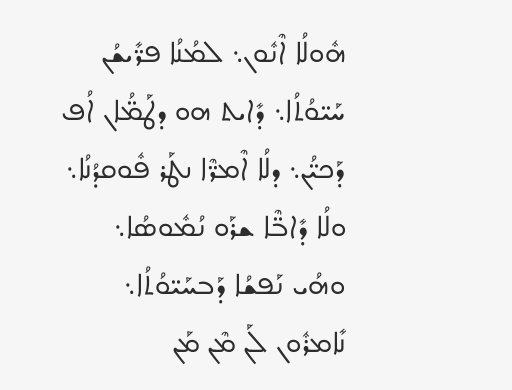ܗܽܘܠܳܐ ܐܶܢܽܘܢ܆ ܠܡܳܢܳܐ ܦܪ̈ܺܝܫܳܢ ܚܰܝ̈ܘܳܬܳܐ܆ ܕܺܐܝܬ ܗܘ ܕܛܰܡ̈ܳܐܢ ܐܳܦ ܕܰܟܝ̈ܳܢ܆ ܕܠܳܐ ܐܶܡܪ̈ܶܐ ܢܛܰܪ ܦܽܘܩܕܳܢܳܐ܆ ܘܠܳܐ ܕܺܐܒ̈ܶܐ ܫܪܰܘ ܢܳܡܽܘܣܳܐ܆
ܘܗܳܝ ܢܰܦܫܳܐ ܕܰܒܚܰܝ̈ܘܳܬܳܐ܆ ܢܺܐܡܪܽܘܢ ܠܰܢ ܡܶܢ ܡܰܢ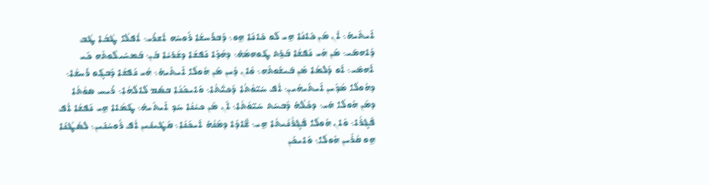ܐܺܝܬܶܝܗ̇܆ ܐܶܢ ܡܶܢ ܟܺܐܢܳܐ ܗ̱ܝ ܠܰܘ ܟܺܐܢܰܐ ܗ̱ܘ܆ ܕܰܒܪܰܚܫܳܐ ܪܽܘܚܶܗ ܐܰܫܪܺܝ܆ ܐܳܦܠܳܐ ܛܳܒܳܐ ܛܳܒ ܕܰܐܗܡܺܝ܆ ܡܶܢ ܗܳܝ ܢܰܦܫܳܐ ܒܰܪ̱ܬ ܛܽܘܗܡܳܗ̇܆ ܕܗܳܕܶܐ ܢܰܦܫܳܐ ܕܫܳܪܝܳܐ ܒܰܢ܆ ܒܰܡܚܺܝܠܽܘܬܶܗ ܟܰܝ ܐܰܗܡܺܝ܆ ܐܰܘ ܕܰܠܡܳܐ ܡܶܢ ܒܺܝܫܽܘܬܶܗ܆ ܘܶܐܢ ܕܶܝܢ ܡܶܢ ܗܽܘܠܳܐ ܐܺܝܬܶܝܗ̇܆ ܗܳܝ ܢܰܦܫܳܐ ܕܰܒܓܰܘ ܪܰܚܫܳܐ܆ ܕܗܽܘܠܳܐ ܡܳܕܶܝܢ ܐܺܝܬܰܝܗܶܝܢ܆ ܐܳܦ ܚܰܝ̈ܘܳܬܳܐ ܕܰܟܝ̈ܳܬܳܐ܆ ܘܰܐܝܟܰܢܳܐ ܒܣܶܡ ܠܰܐܠܳܗܳܐ܆ ܪܺܝܚ ܣܘܳܬܳܐ ܕܡܶܢ ܗܽܘܠܳܐ ܗܺܝ܆ ܕܟܽܠܳܗ̇ ܕܶܒܚܰܬ ܚܰܝ̈ܘܳܬܳܐ܆ ܐܶܢ ܡܶܢ ܟܝܳܢܳܐ ܚܰܕ ܐܺܝܬܶܝܗ̇܆ ܛܰܡܳܐܐ ܗ̱ܝ ܢܰܦܫܳܐ ܐܳܦ ܦܰܓܪܳܐ܆ ܘܶܐܢ ܗܽܘܠܳܐ ܦܰܓܪܳܢܳܝܬܳܐ ܗ̱ܝ܆ ܫ̈ܺܐܕܶܐ ܕܡܶܢܳܗ̇ ܐܰܝܟܰܢܳܐ܆ ܩܰܛܺܝܢܺܝܢ ܐܳܦ ܪܽܘܚܳܢܺܝܢ܆ ܠܣܳܛܳܢܰܐ ܗ̱ܘ ܩܳܪܶܝܢ ܗܽܘܠܳܐ܆ ܘܰܐܝܟܰܢ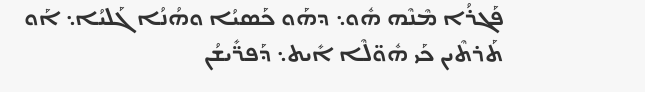ܦܰܓܪܳܐ ܡܶܢܶܗ ܗܽܘ܆ ܕܗܰܘ ܟܰܣܝܳܐ ܘܗܳܢܳܐ ܓܰܠܝܳܐ܆ ܐܰܘ ܬܰܪܬܶܝܢ ܟܰܝ ܗܽܘ̈ܠܶܐ ܐܺܝܬ܆ ܕܰܦܪ̈ܺܝܫܳܢ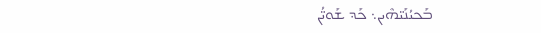ܒܰܟܝܳܢܰܝ̈ܗܶܝܢ܆ ܟܰܕ ܫܰܘܝ̈ܳܢ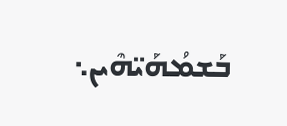ܒܰܫܡܳܗܰܝ̈ܗܶܝܢ܆